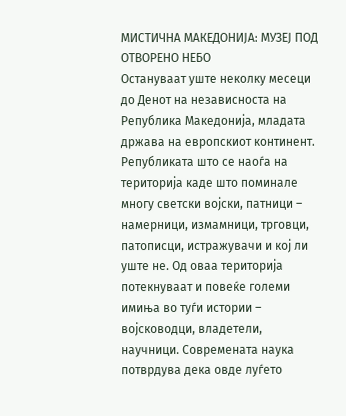МИСТИЧНА МАКЕДОНИЈА: МУЗЕЈ ПОД ОТВОРЕНО НЕБО
Остануваат уште неколку месеци до Денот на независноста на Република Македонија, младата држава на европскиот континент. Републиката што се наоѓа на територија каде што поминале многу светски војски, патници – намерници, измамници, трговци, патописци, истражувачи и кој ли уште не. Од оваа територија потекнуваат и повеќе големи имиња во туѓи истории – војсководци, владетели, научници. Современата наука потврдува дека овде луѓето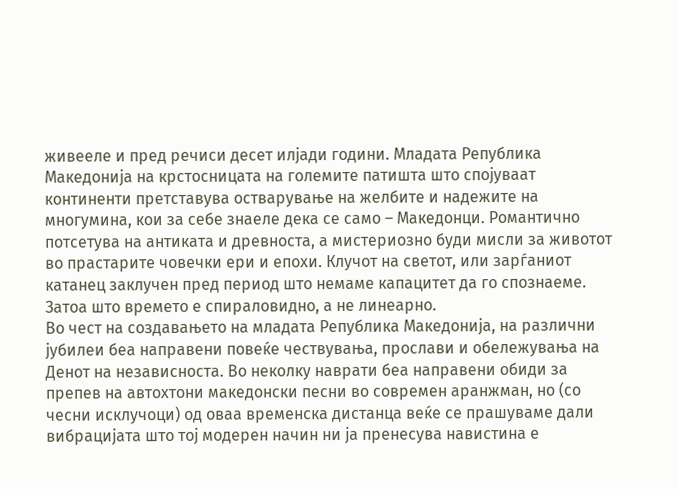живееле и пред речиси десет илјади години. Младата Република Македонија на крстосницата на големите патишта што спојуваат континенти претставува остварување на желбите и надежите на многумина, кои за себе знаеле дека се само – Македонци. Романтично потсетува на антиката и древноста, а мистериозно буди мисли за животот во прастарите човечки ери и епохи. Клучот на светот, или зарѓаниот катанец заклучен пред период што немаме капацитет да го спознаеме. Затоа што времето е спираловидно, а не линеарно.
Во чест на создавањето на младата Република Македонија, на различни јубилеи беа направени повеќе чествувања, прослави и обележувања на Денот на независноста. Во неколку наврати беа направени обиди за препев на автохтони македонски песни во современ аранжман, но (со чесни исклучоци) од оваа временска дистанца веќе се прашуваме дали вибрацијата што тој модерен начин ни ја пренесува навистина е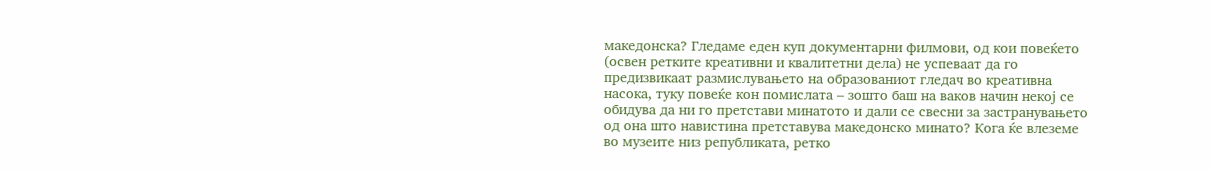македонска? Гледаме еден куп документарни филмови, од кои повеќето (освен ретките креативни и квалитетни дела) не успеваат да го предизвикаат размислувањето на образованиот гледач во креативна насока, туку повеќе кон помислата – зошто баш на ваков начин некој се обидува да ни го претстави минатото и дали се свесни за застранувањето од она што навистина претставува македонско минато? Кога ќе влеземе во музеите низ републиката, ретко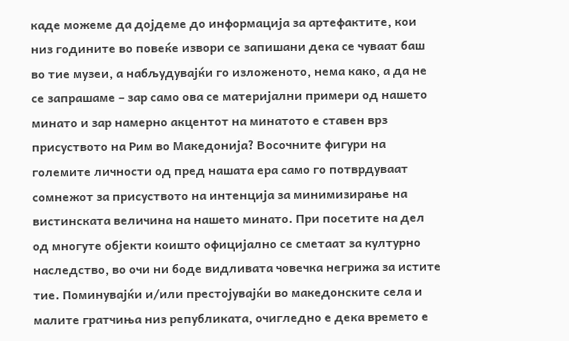каде можеме да дојдеме до информација за артефактите, кои низ годините во повеќе извори се запишани дека се чуваат баш во тие музеи, а набљудувајќи го изложеното, нема како, а да не се запрашаме – зар само ова се материјални примери од нашето минато и зар намерно акцентот на минатото е ставен врз присуството на Рим во Македонија? Восочните фигури на големите личности од пред нашата ера само го потврдуваат сомнежот за присуството на интенција за минимизирање на вистинската величина на нашето минато. При посетите на дел од многуте објекти коишто официјално се сметаат за културно наследство, во очи ни боде видливата човечка негрижа за истите тие. Поминувајќи и/или престојувајќи во македонските села и малите гратчиња низ републиката, очигледно е дека времето е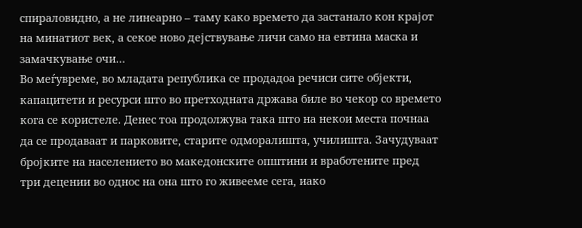спираловидно, а не линеарно – таму како времето да застанало кон крајот на минатиот век, а секое ново дејствување личи само на евтина маска и замачкување очи…
Во меѓувреме, во младата република се продадоа речиси сите објекти, капацитети и ресурси што во претходната држава биле во чекор со времето кога се користеле. Денес тоа продолжува така што на некои места почнаа да се продаваат и парковите, старите одморалишта, училишта. Зачудуваат бројките на населението во македонските општини и вработените пред три децении во однос на она што го живееме сега, иако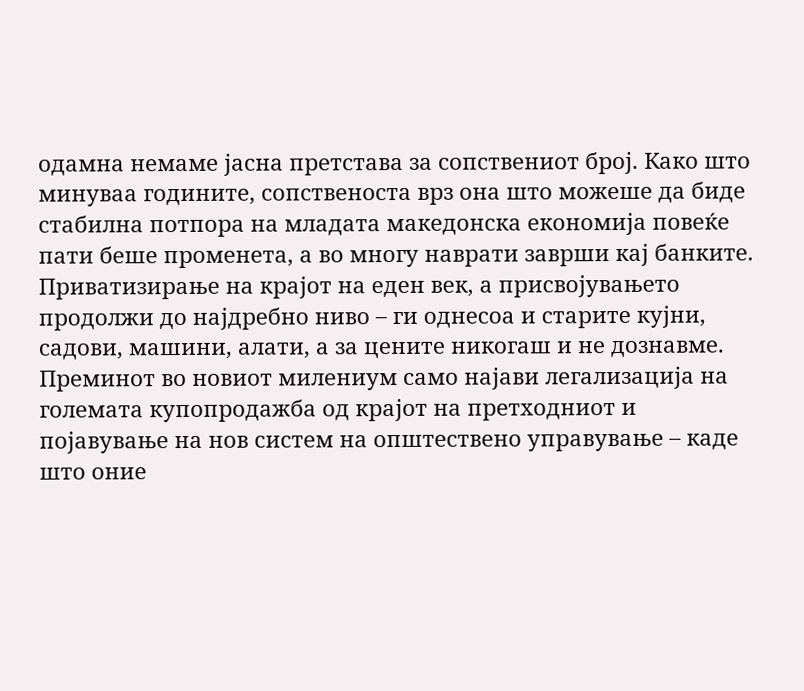одамна немаме јасна претстава за сопствениот број. Како што минуваа годините, сопственоста врз она што можеше да биде стабилна потпора на младата македонска економија повеќе пати беше променета, а во многу наврати заврши кај банките. Приватизирање на крајот на еден век, а присвојувањето продолжи до најдребно ниво – ги однесоа и старите кујни, садови, машини, алати, а за цените никогаш и не дознавме. Преминот во новиот милениум само најави легализација на големата купопродажба од крајот на претходниот и појавување на нов систем на општествено управување – каде што оние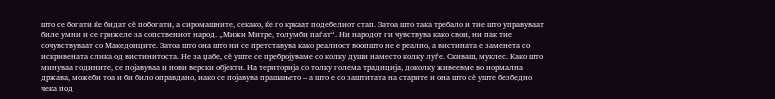што се богати ќе бидат сѐ побогати, а сиромашните, секако, ќе го кркаат подебелиот стап. Затоа што така требало и тие што управуваат биле умни и се грижеле за сопствениот народ. „Мижи Митре, толумби паѓат“. Ни народот ги чувствува како свои, ни пак тие сочувствуваат со Македонците. Затоа што она што ни се претставува како реалност воопшто не е реално, а вистината е заменета со искривената слика од вистинитоста. Не за џабе, сѐ уште се пребројуваме со колку души наместо колку луѓе. Скиваш, муклес. Како што минуваа годините, се појавуваа и нови верски објекти. На територија со толку голема традиција, доколку живеевме во нормална држава, можеби тоа и би било оправдано, иако се појавува прашањето – а што е со заштитата на старите и она што сѐ уште безбедно чека под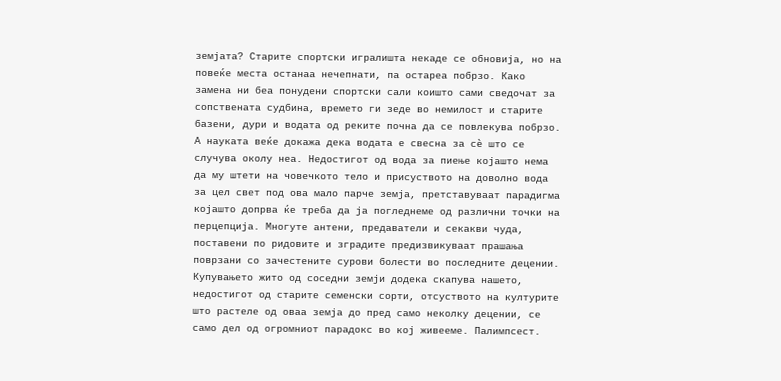земјата? Старите спортски игралишта некаде се обновија, но на повеќе места останаа нечепнати, па остареа побрзо. Како замена ни беа понудени спортски сали коишто сами сведочат за сопствената судбина, времето ги зеде во немилост и старите базени, дури и водата од реките почна да се повлекува побрзо. А науката веќе докажа дека водата е свесна за сѐ што се случува околу неа. Недостигот од вода за пиење којашто нема да му штети на човечкото тело и присуството на доволно вода за цел свет под ова мало парче земја, претставуваат парадигма којашто допрва ќе треба да ја погледнеме од различни точки на перцепција. Многуте антени, предаватели и секакви чуда, поставени по ридовите и зградите предизвикуваат прашања поврзани со зачестените сурови болести во последните децении. Купувањето жито од соседни земји додека скапува нашето, недостигот од старите семенски сорти, отсуството на културите што растеле од оваа земја до пред само неколку децении, се само дел од огромниот парадокс во кој живееме. Палимпсест.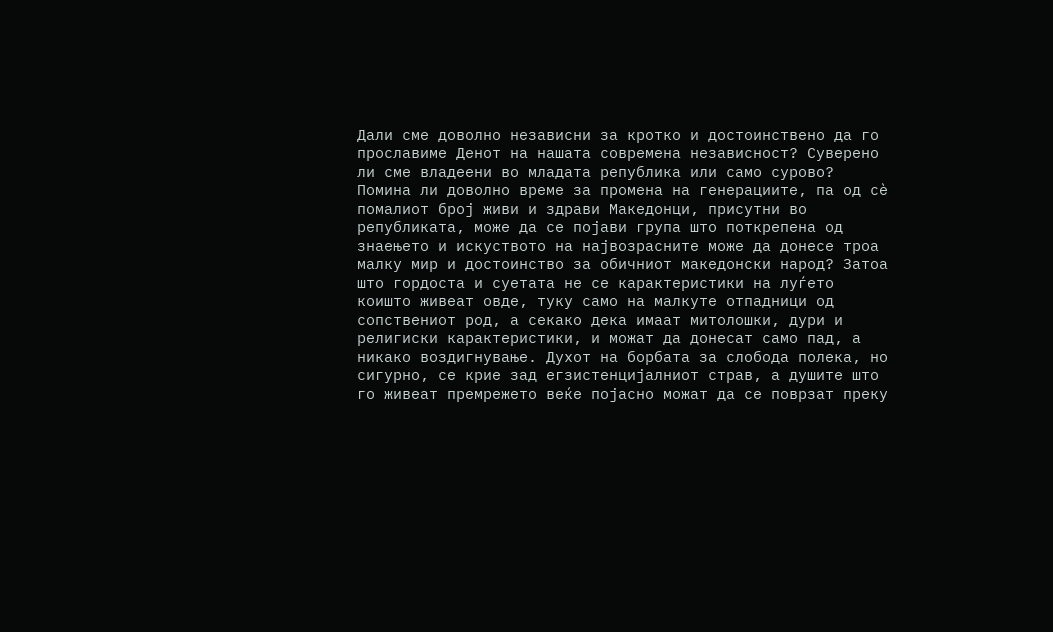Дали сме доволно независни за кротко и достоинствено да го прославиме Денот на нашата современа независност? Суверено ли сме владеени во младата република или само сурово? Помина ли доволно време за промена на генерациите, па од сѐ помалиот број живи и здрави Македонци, присутни во републиката, може да се појави група што поткрепена од знаењето и искуството на највозрасните може да донесе троа малку мир и достоинство за обичниот македонски народ? Затоа што гордоста и суетата не се карактеристики на луѓето коишто живеат овде, туку само на малкуте отпадници од сопствениот род, а секако дека имаат митолошки, дури и религиски карактеристики, и можат да донесат само пад, а никако воздигнување. Духот на борбата за слобода полека, но сигурно, се крие зад егзистенцијалниот страв, а душите што го живеат премрежето веќе појасно можат да се поврзат преку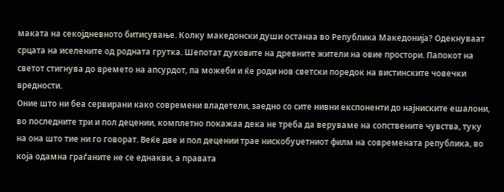маката на секојдневното битисување. Колку македонски души останаа во Република Македонија? Одекнуваат срцата на иселените од родната грутка. Шепотат духовите на древните жители на овие простори. Папокот на светот стигнува до времето на апсурдот, па можеби и ќе роди нов светски поредок на вистинските човечки вредности.
Оние што ни беа сервирани како современи владетели, заедно со сите нивни експоненти до најниските ешалони, во последните три и пол децении, комплетно покажаа дека не треба да веруваме на сопствените чувства, туку на она што тие ни го говорат. Веќе две и пол децении трае нискобуџетниот филм на современата република, во која одамна граѓаните не се еднакви, а правата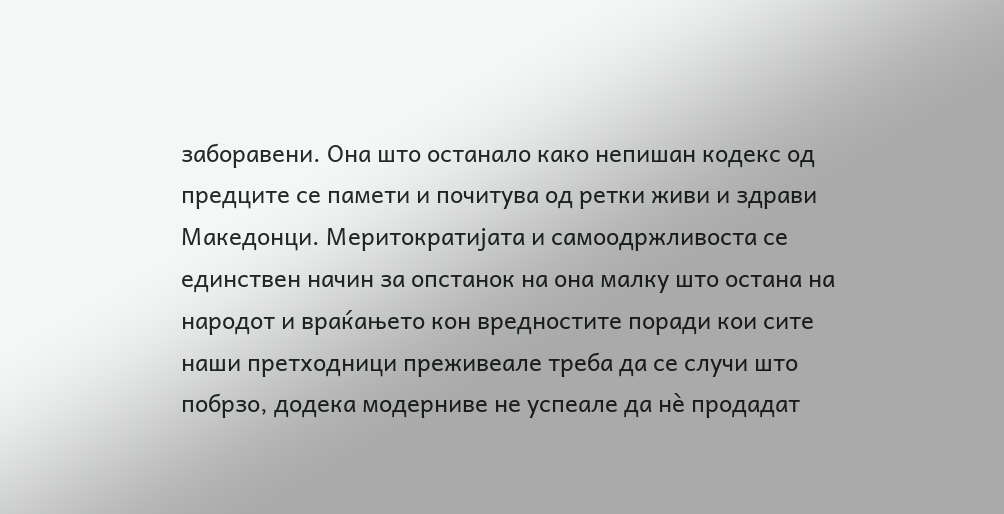заборавени. Она што останало како непишан кодекс од предците се памети и почитува од ретки живи и здрави Македонци. Меритократијата и самоодржливоста се единствен начин за опстанок на она малку што остана на народот и враќањето кон вредностите поради кои сите наши претходници преживеале треба да се случи што побрзо, додека модерниве не успеале да нè продадат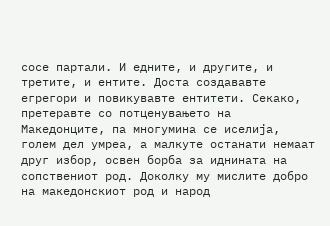сосе партали. И едните, и другите, и третите, и ентите. Доста создававте егрегори и повикувавте ентитети. Секако, претеравте со потценувањето на Македонците, па многумина се иселија, голем дел умреа, а малкуте останати немаат друг избор, освен борба за иднината на сопствениот род. Доколку му мислите добро на македонскиот род и народ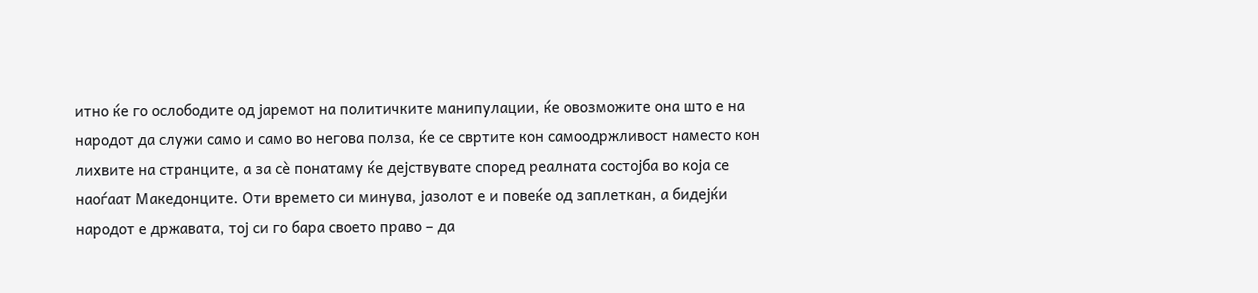итно ќе го ослободите од јаремот на политичките манипулации, ќе овозможите она што е на народот да служи само и само во негова полза, ќе се свртите кон самоодржливост наместо кон лихвите на странците, а за сè понатаму ќе дејствувате според реалната состојба во која се наоѓаат Македонците. Оти времето си минува, јазолот е и повеќе од заплеткан, а бидејќи народот е државата, тој си го бара своето право – да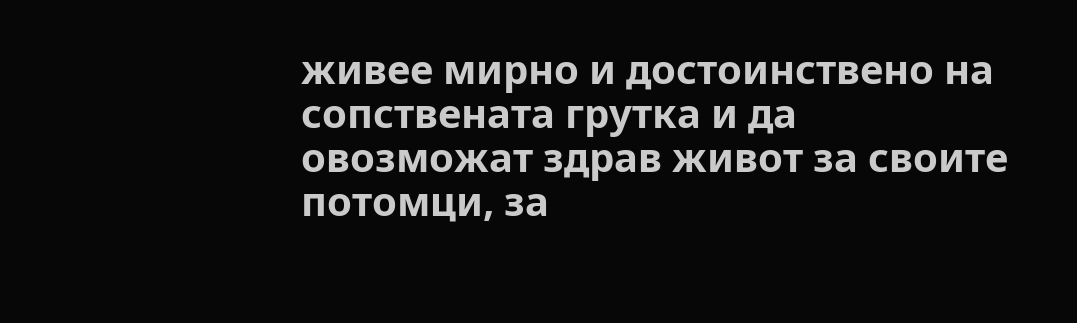живее мирно и достоинствено на сопствената грутка и да овозможат здрав живот за своите потомци, за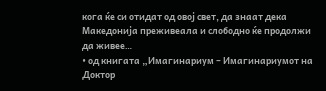кога ќе си отидат од овој свет, да знаат дека Македонија преживеала и слободно ќе продолжи да живее…
• од книгата „Имагинариум – Имагинариумот на Доктор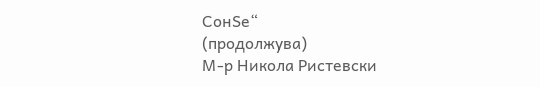СонЅе“
(продолжува)
М-р Никола Ристевски